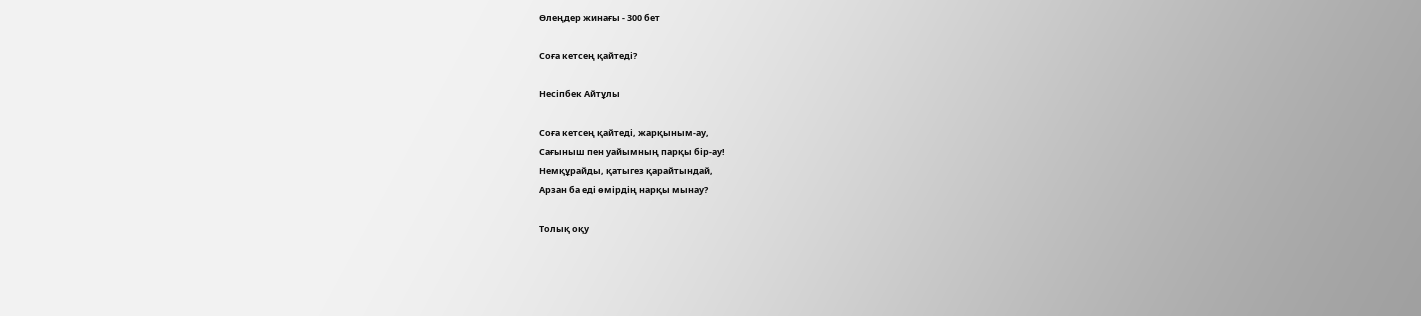Өлеңдер жинағы - 300 бет

Соға кетсең қайтеді?

Несіпбек Айтұлы

Соға кетсең қайтеді, жарқыным-ау,
Сағыныш пен уайымның парқы бір-ау!
Немқұрайды, қатыгез қарайтындай,
Арзан ба еді өмірдің нарқы мынау?

Толық оқу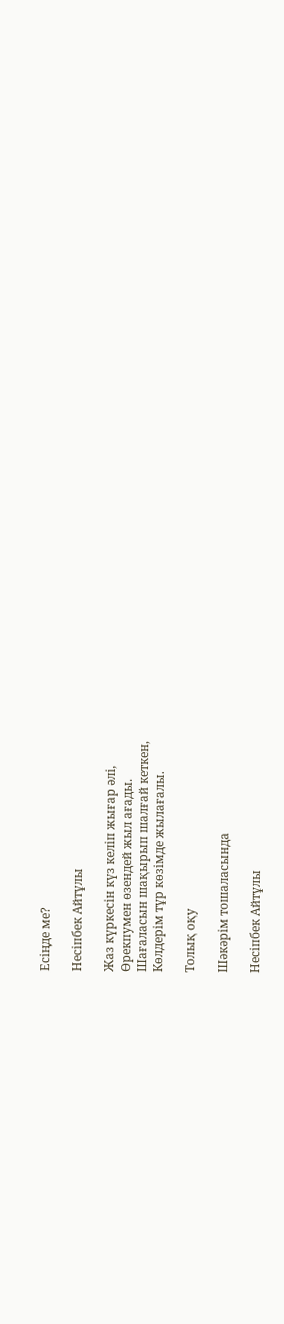Есіңде ме?

Несіпбек Айтұлы

Жаз күркесін күз келіп жығар әлі,
Өрекпумен өзендей жыл ағады.
Шағаласын шақырып шалғай кеткен,
Көлдерім тұр көзімде жылағалы.

Толық оқу

Шәкәрім тошаласында

Несіпбек Айтұлы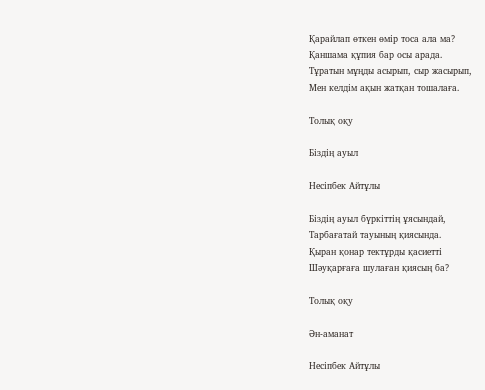Қарайлап өткен өмір тоса ала ма?
Қаншама құпия бар осы арада.
Тұратын мұңды асырып, сыр жасырып,
Мен келдім ақын жатқан тошалаға.

Толық оқу

Біздің ауыл

Несіпбек Айтұлы

Біздің ауыл бүркіттің ұясындай,
Тарбағатай тауының қиясында.
Қыран қонар тектұрды қасиетті
Шәуқарғаға шулаған қиясың ба?

Толық оқу

Ән-аманат

Несіпбек Айтұлы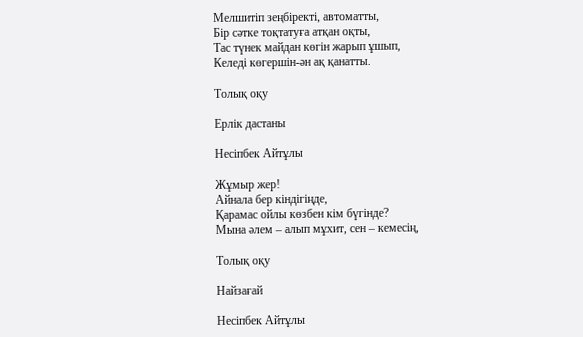Мелшитіп зеңбіректі, автоматты,
Бip сәтке тоқтатуға атқан оқты,
Тас түнек майдан көгін жарып ұшып,
Келеді көгершін-ән ақ қанатты.

Толық оқу

Ерлік дастаны

Несіпбек Айтұлы

Жұмыр жер!
Айнала бер кіндігіңде,
Қарамас ойлы көзбен кім бүгінде?
Мына әлем – алып мұхит, сен – кемесің,

Толық оқу

Найзағай

Несіпбек Айтұлы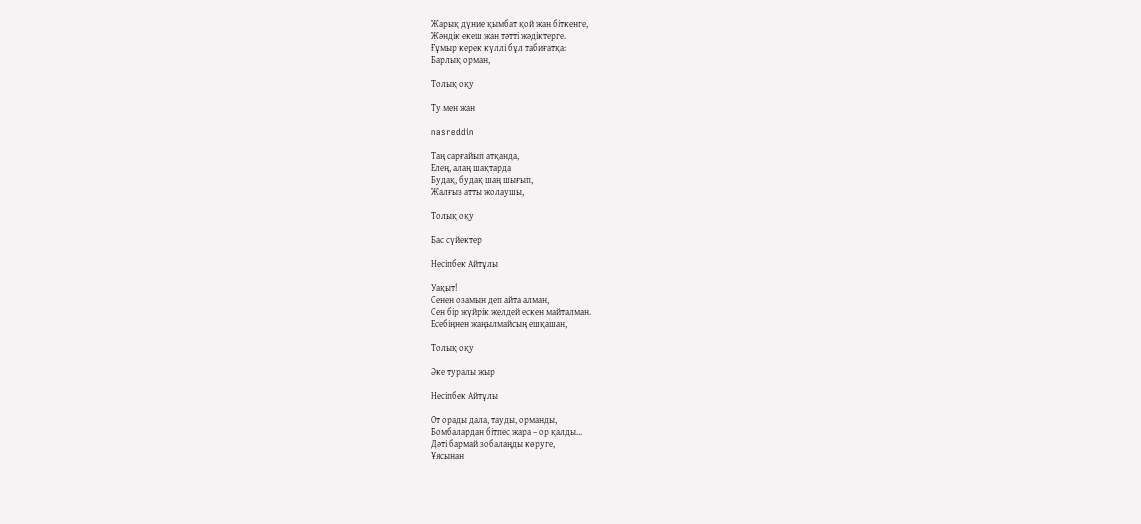Жарық дүние қымбат қой жан біткенге,
Жәндік екеш жан тәтті жәдіктерге.
Ғұмыр керек күллі бұл табиғатқа:
Барлық орман,

Толық оқу

Ту мен жан

nasreddin

Таң сарғайып атқанда,
Елең, алаң шақтарда
Будақ, будақ шаң шығып,
Жалғыз атты жолаушы,

Толық оқу

Бас сүйектер

Несіпбек Айтұлы

Уақыт!
Сенен озамын деп айта алман,
Cен бiр жүйрiк желдей ескен майталман.
Есебiңнен жаңылмайсың ешқашан,

Толық оқу

Әке туралы жыр

Несіпбек Айтұлы

От орады дала, тауды, орманды,
Бомбалардан бітпес жара – ор қалды...
Дәті бармай зобалаңды көруге,
Ұясынан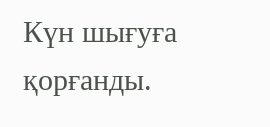Күн шығуға қорғанды.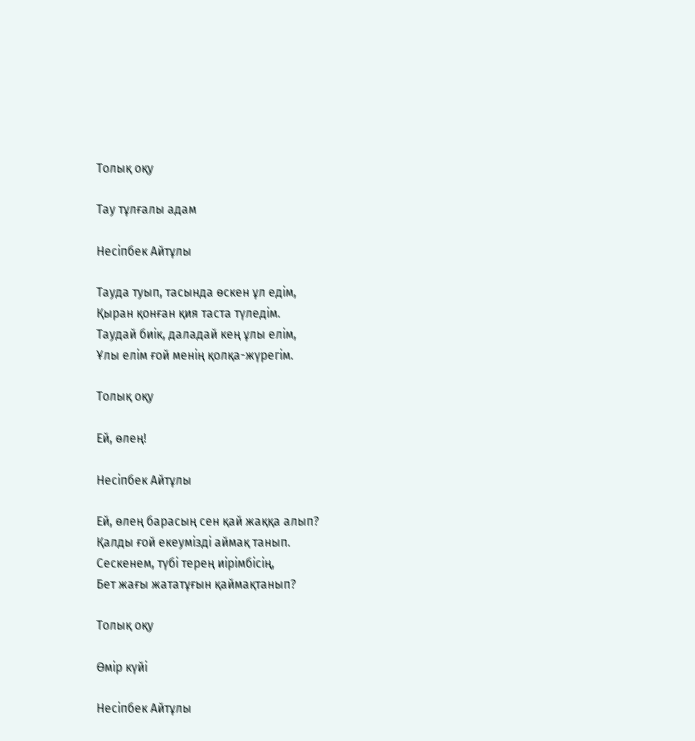Толық оқу

Тау тұлғалы адам

Несіпбек Айтұлы

Тауда туып, тасында өскен ұл едім,
Қыран қонған қия таста түледім.
Таудай биік, даладай кең ұлы елім,
Ұлы елім ғой менің қолқа-жүрегім.

Толық оқу

Ей, өлең!

Несіпбек Айтұлы

Ей, өлең барасың сен қай жаққа алып?
Қалды ғой екеумізді аймақ танып.
Сескенем, түбі терең иірімбісің,
Бет жағы жататұғын қаймақтанып?

Толық оқу

Өмір күйі

Несіпбек Айтұлы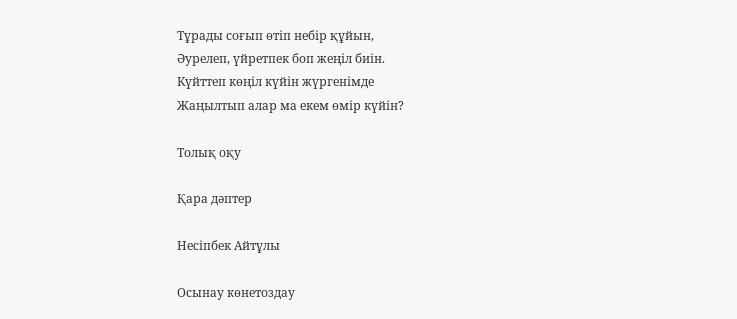Тұрады соғып өтіп небір құйын,
Әурелеп, үйретпек боп жеңіл биін.
Күйттеп көңіл күйін жүргенімде
Жаңылтып алар ма екем өмір күйін?

Толық оқу

Қара дәптер

Несіпбек Айтұлы

Осынау көнетоздау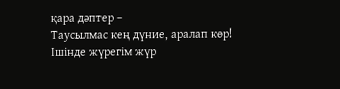қара дәптер –
Таусылмас кең дүние, аралап көр!
Ішінде жүрегім жүр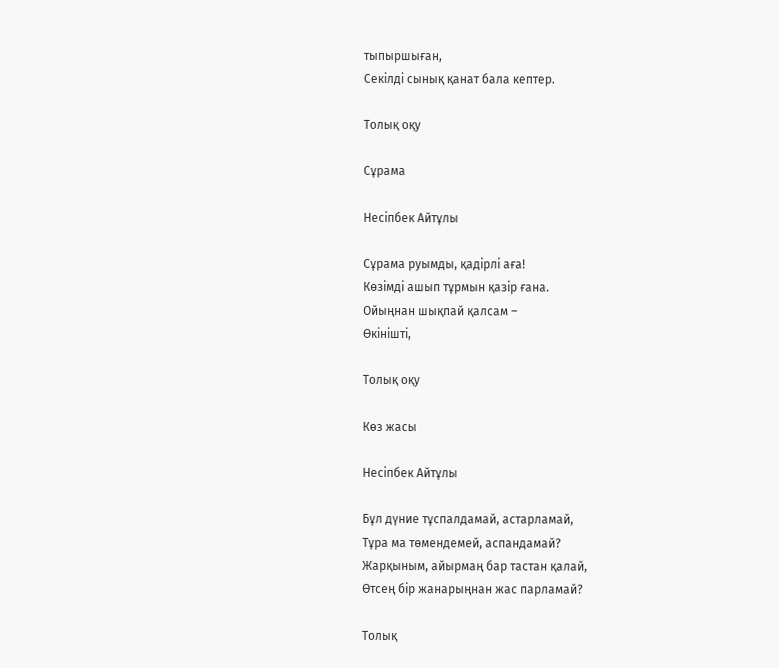тыпыршыған,
Секілді сынық қанат бала кептер.

Толық оқу

Сұрама

Несіпбек Айтұлы

Сұрама руымды, қадірлі аға!
Көзімді ашып тұрмын қазір ғана.
Ойыңнан шықпай қалсам –
Өкінішті,

Толық оқу

Көз жасы

Несіпбек Айтұлы

Бұл дүние тұспалдамай, астарламай,
Тұра ма төмендемей, аспандамай?
Жарқыным, айырмаң бар тастан қалай,
Өтсең бір жанарыңнан жас парламай?

Толық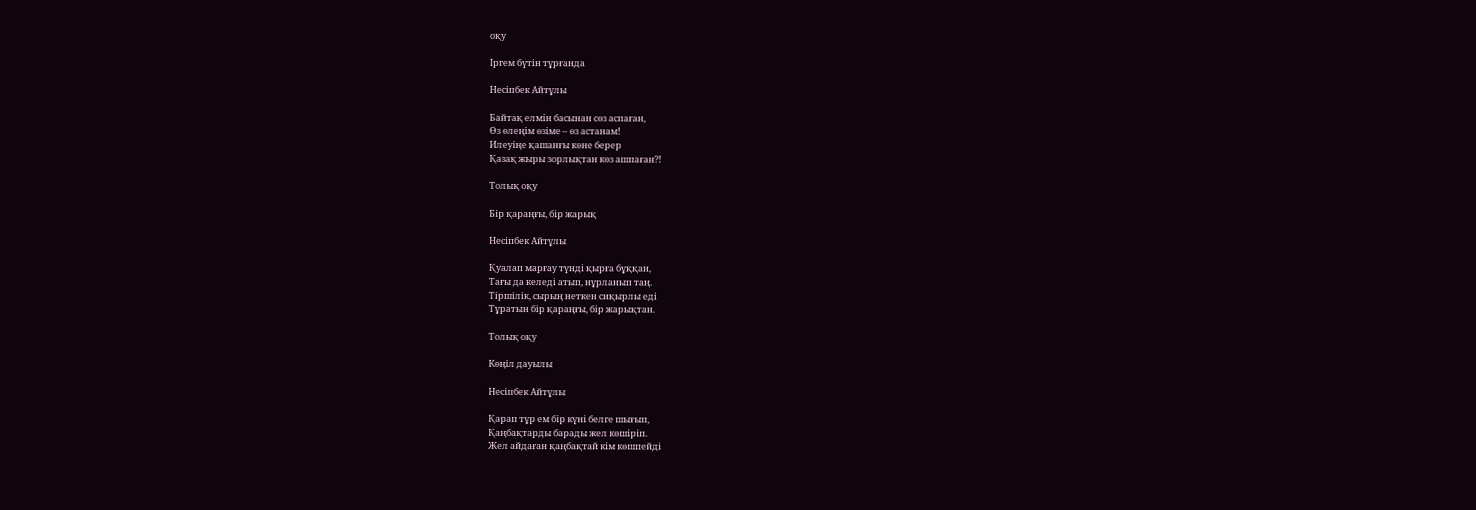оқу

Іргем бүтін тұрғанда

Несіпбек Айтұлы

Байтақ елмін басынан сөз аспаған,
Өз өлеңім өзіме – өз астанам!
Илеуіңе қашанғы көне берер
Қазақ жыры зорлықтан көз ашпаған?!

Толық оқу

Бір қараңғы, бір жарық

Несіпбек Айтұлы

Қуалап марғау түнді қырға бұққан,
Тағы да келеді атып, нұрланып таң.
Тіршілік, сырың неткен сиқырлы еді
Тұратын бір қараңғы, бір жарықтан.

Толық оқу

Көңіл дауылы

Несіпбек Айтұлы

Қарап тұр ем бір күні белге шығып,
Қаңбақтарды барады жел көшіріп.
Жел айдаған қаңбақтай кім көшпейді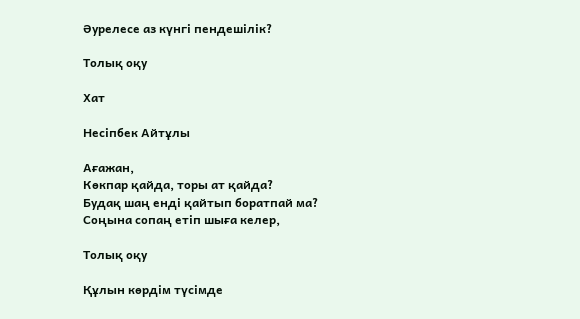Әурелесе аз күнгі пендешілік?

Толық оқу

Хат

Несіпбек Айтұлы

Ағажан,
Көкпар қайда, торы ат қайда?
Будақ шаң енді қайтып боратпай ма?
Соңына сопаң етіп шыға келер,

Толық оқу

Құлын көрдім түсімде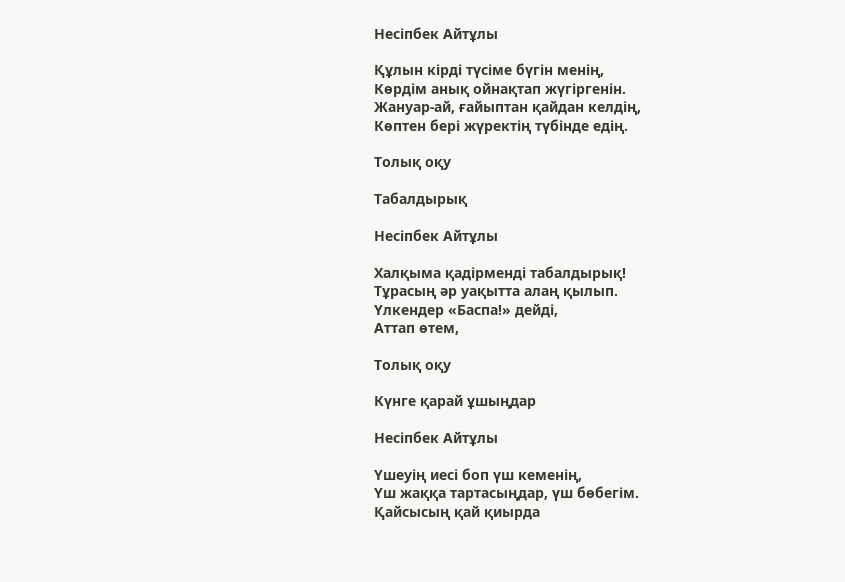Несіпбек Айтұлы

Құлын кірді түсіме бүгін менің,
Көрдім анық ойнақтап жүгіргенін.
Жануар-ай, ғайыптан қайдан келдің,
Көптен бері жүректің түбінде едің.

Толық оқу

Табалдырық

Несіпбек Айтұлы

Халқыма қадірменді табалдырық!
Тұрасың әр уақытта алаң қылып.
Үлкендер «Баспа!» дейді,
Аттап өтем,

Толық оқу

Күнге қарай ұшыңдар

Несіпбек Айтұлы

Үшеуің иесі боп үш кеменің,
Үш жаққа тартасыңдар, үш бөбегім.
Қайсысың қай қиырда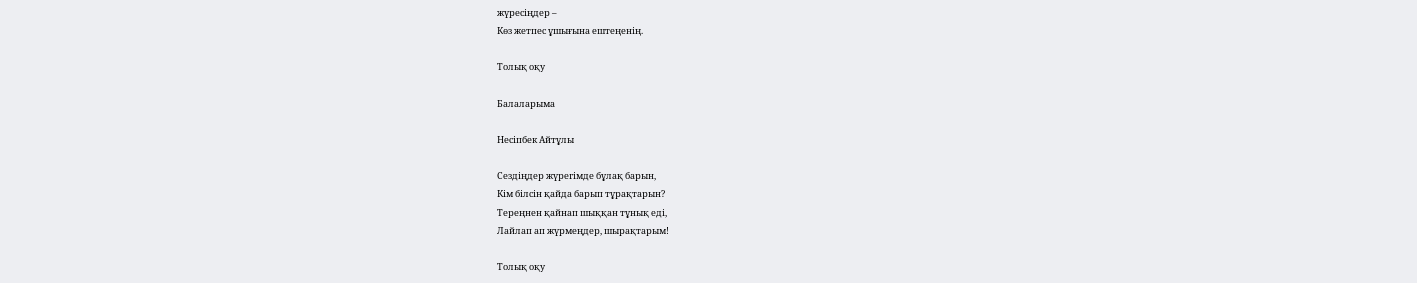жүресіңдер –
Көз жетпес ұшығына ештеңенің.

Толық оқу

Балаларыма

Несіпбек Айтұлы

Сездіңдер жүрегімде бұлақ барын,
Кім білсін қайда барып тұрақтарын?
Тереңнен қайнап шыққан тұнық еді,
Лайлап ап жүрмеңдер, шырақтарым!

Толық оқу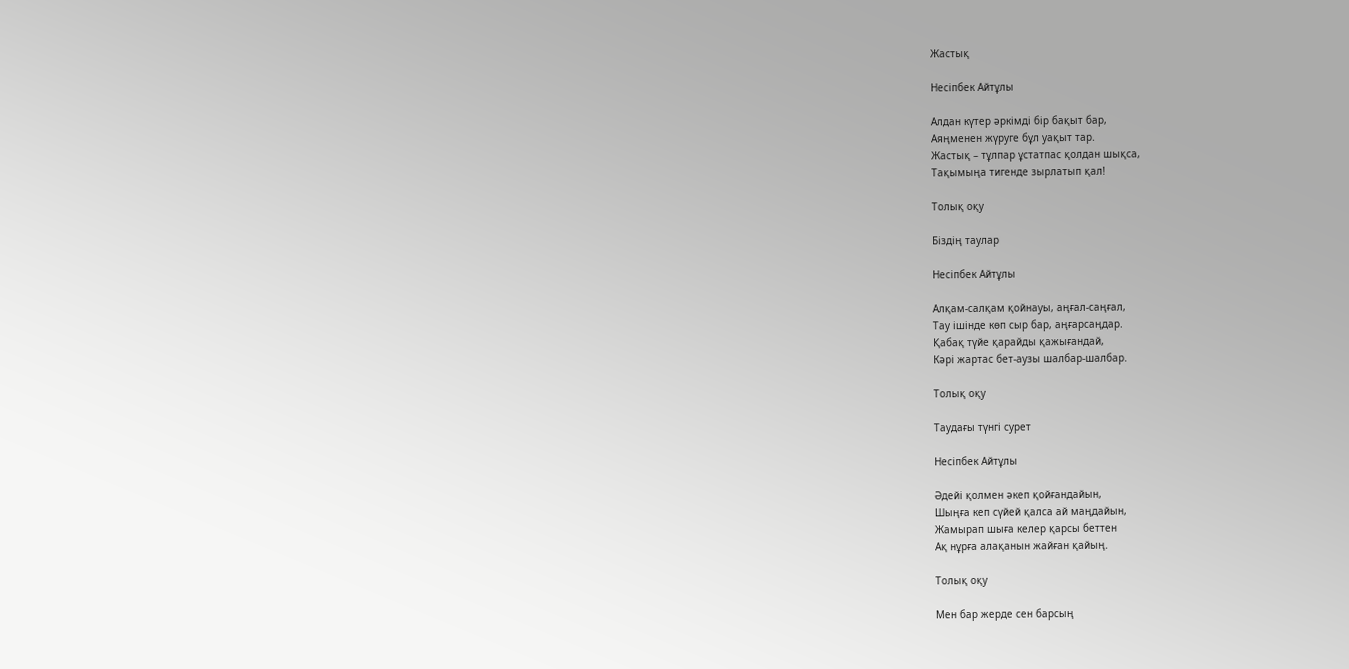Жастық

Несіпбек Айтұлы

Алдан күтер әркімді бір бақыт бар,
Аяңменен жүруге бұл уақыт тар.
Жастық – тұлпар ұстатпас қолдан шықса,
Тақымыңа тигенде зырлатып қал!

Толық оқу

Біздің таулар

Несіпбек Айтұлы

Алқам-салқам қойнауы, аңғал-саңғал,
Тау ішінде көп сыр бар, аңғарсаңдар.
Қабақ түйе қарайды қажығандай,
Кәрі жартас бет-аузы шалбар-шалбар.

Толық оқу

Таудағы түнгі сурет

Несіпбек Айтұлы

Әдейі қолмен әкеп қойғандайын,
Шыңға кеп сүйей қалса ай маңдайын,
Жамырап шыға келер қарсы беттен
Ақ нұрға алақанын жайған қайың.

Толық оқу

Мен бар жерде сен барсың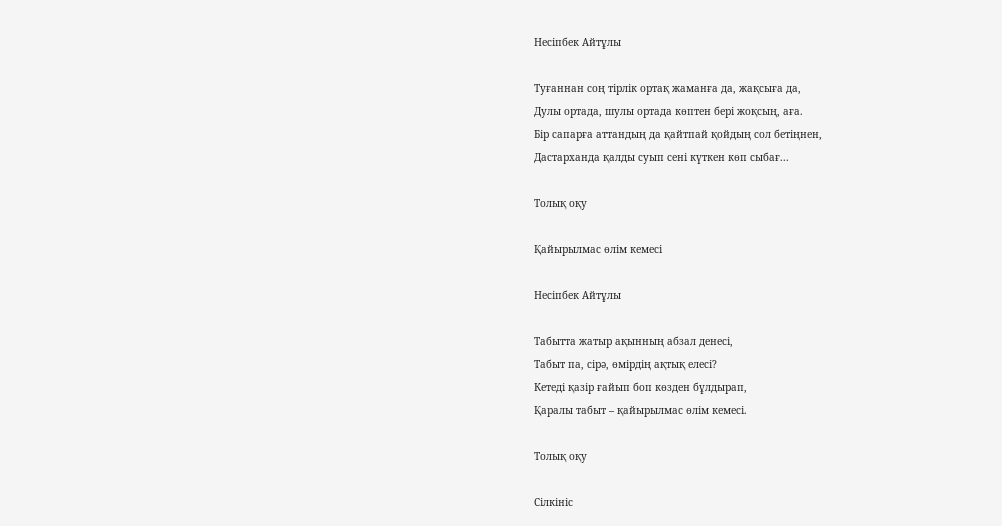Несіпбек Айтұлы

Туғаннан соң тірлік ортақ жаманға да, жақсыға да,
Дулы ортада, шулы ортада көптен бері жоқсың, аға.
Бір сапарға аттандың да қайтпай қойдың сол бетіңнен,
Дастарханда қалды суып сені күткен көп сыбағ...

Толық оқу

Қайырылмас өлім кемесі

Несіпбек Айтұлы

Табытта жатыр ақынның абзал денесі,
Табыт па, сірә, өмірдің ақтық елесі?
Кетеді қазір ғайып боп көзден бұлдырап,
Қаралы табыт – қайырылмас өлім кемесі.

Толық оқу

Сілкініс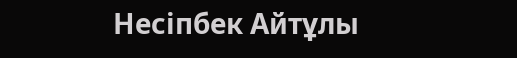Несіпбек Айтұлы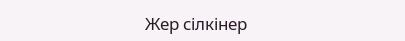Жер сілкінер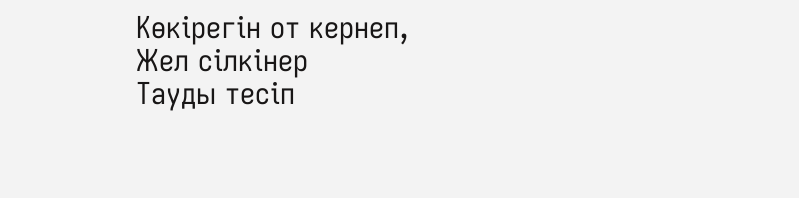Көкірегін от кернеп,
Жел сілкінер
Тауды тесіп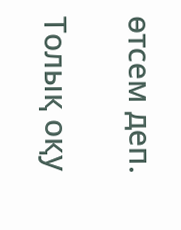өтсем деп.

Толық оқу